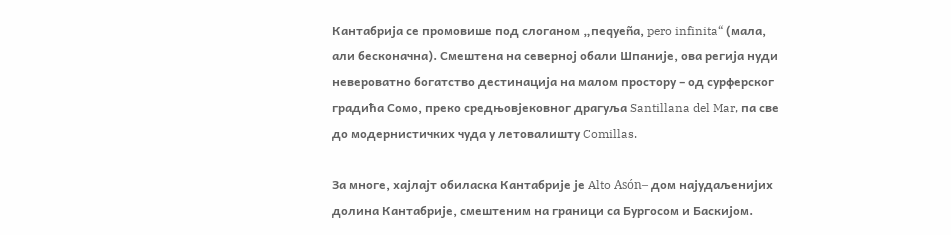Кантабрија се промовише под слоганом „пеqуеñа, pero infinita“ (мала, али бесконачна). Смештена на северној обали Шпаније, ова регија нуди невероватно богатство дестинација на малом простору – од сурферског градића Сомо, преко средњовјековног драгуља Santillana del Mar, па све до модернистичких чуда у летовалишту Comillas.

За многе, хајлајт обиласка Кантабрије је Alto Asón– дом најудаљенијих долина Кантабрије, смештеним на граници са Бургосом и Баскијом.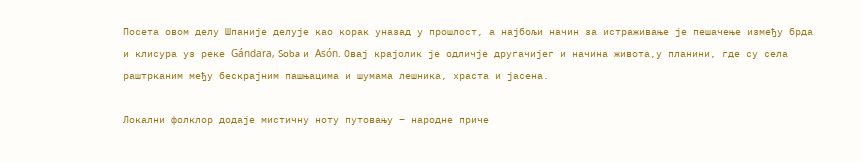Посета овом делу Шпаније делује као корак уназад у прошлост, а најбољи начин за истраживање је пешачење између брда и клисура уз реке Gándara, Soba и Asón. Овај крајолик је одличје другачијег и начина живота,у планини, где су села раштрканим међу бескрајним пашњацима и шумама лешника, храста и јасена.

Локални фолклор додаје мистичну ноту путовању – народне приче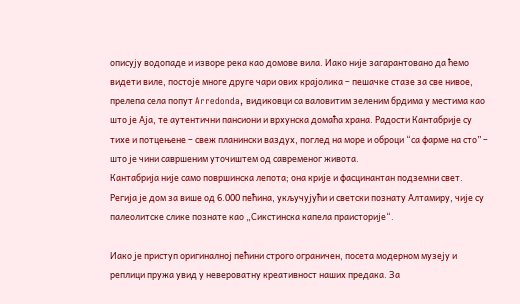описују водопаде и изворе река као домове вила. Иако није загарантовано да ћемо видети виле, постоје многе друге чари ових крајолика – пешачке стазе за све нивое, прелепа села попут Arredonda, видиковци са валовитим зеленим брдима у местима као што је Аја, те аутентични пансиони и врхунска домаћа храна. Радости Кантабрије су тихе и потцењене – свеж планински ваздух, поглед на море и оброци “са фарме на сто” – што је чини савршеним уточиштем од савременог живота.
Кантабрија није само површинска лепота; она крије и фасцинантан подземни свет. Регија је дом за више од 6.000 пећина, укључујући и светски познату Алтамиру, чије су палеолитске слике познате као „Сикстинска капела праисторије“.

Иако је приступ оригиналној пећини строго ограничен, посета модерном музеју и реплици пружа увид у невероватну креативност наших предака. За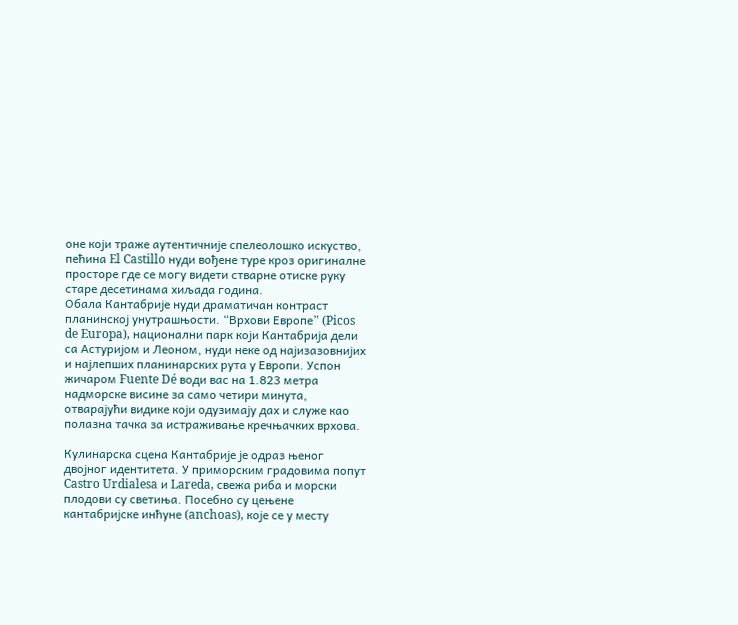оне који траже аутентичније спелеолошко искуство, пећина El Castillo нуди вођене туре кроз оригиналне просторе где се могу видети стварне отиске руку старе десетинама хиљада година.
Обала Кантабрије нуди драматичан контраст планинској унутрашњости. “Врхови Европе” (Picos de Europa), национални парк који Кантабрија дели са Астуријом и Леоном, нуди неке од најизазовнијих и најлепших планинарских рута у Европи. Успон жичаром Fuente Dé води вас на 1.823 метра надморске висине за само четири минута, отварајући видике који одузимају дах и служе као полазна тачка за истраживање кречњачких врхова.

Кулинарска сцена Кантабрије је одраз њеног двојног идентитета. У приморским градовима попут Castro Urdialesa и Lareda, свежа риба и морски плодови су светиња. Посебно су цењене кантабријске инћуне (anchoas), које се у месту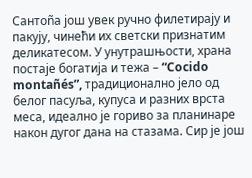Сантоñа још увек ручно филетирају и пакују, чинећи их светски признатим деликатесом. У унутрашњости, храна постаје богатија и тежа – “Cocido montañés”, традиционално јело од белог пасуља, купуса и разних врста меса, идеално је гориво за планинаре након дугог дана на стазама. Сир је још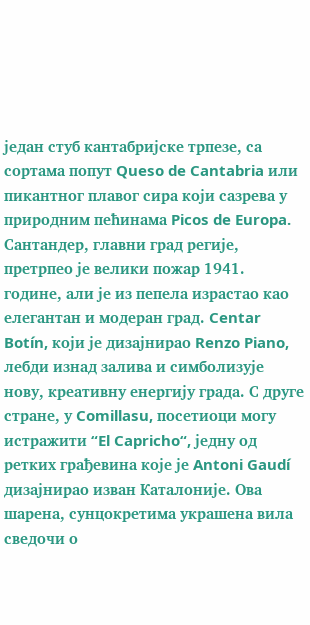један стуб кантабријске трпезе, са сортама попут Queso de Cantabria или пикантног плавог сира који сазрева у природним пећинама Picos de Europa.
Сантандер, главни град регије, претрпео је велики пожар 1941. године, али је из пепела израстао као елегантан и модеран град. Centar Botín, који је дизајнирао Renzo Piano, лебди изнад залива и симболизује нову, креативну енергију града. С друге стране, у Comillasu, посетиоци могу истражити “El Capricho“, једну од ретких грађевина које је Antoni Gaudí дизајнирао изван Каталоније. Ова шарена, сунцокретима украшена вила сведочи о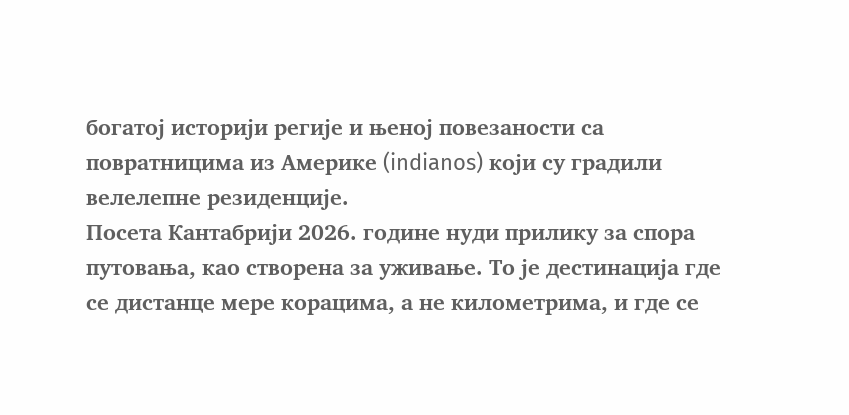богатој историји регије и њеној повезаности са повратницима из Америке (indianos) који су градили велелепне резиденције.
Посета Кантабрији 2026. године нуди прилику за спора путовања, као створена за уживање. То је дестинација где се дистанце мере корацима, а не километрима, и где се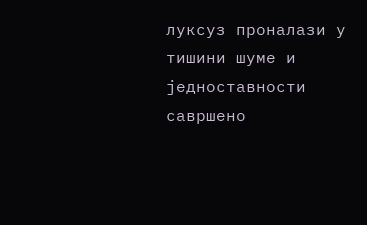луксуз проналази у тишини шуме и једноставности савршено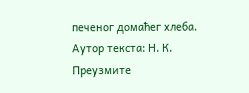печеног домаћег хлеба.
Аутор текста: Н. К.
Преузмите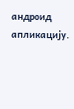андроид апликацију.